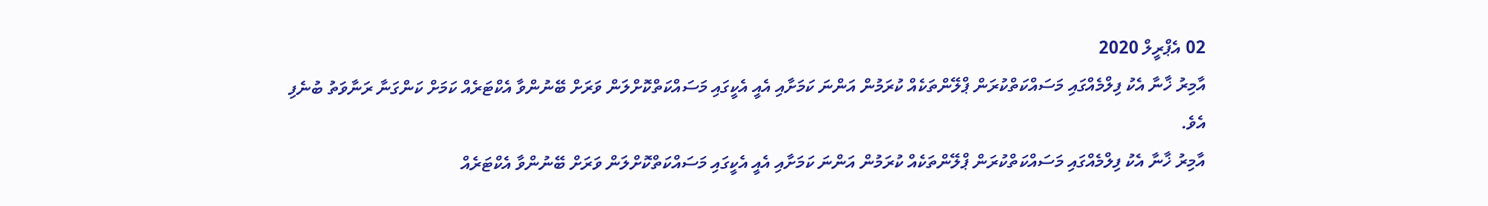02 އެޕްރީލް 2020
އާމިރު ޚާނާ އެކު ފިލްމެއްގައި މަސައްކަތްކުރަން ޕްލޭންތަކެއް ކުރަމުން އަންނަ ކަމަށާއި އެއީ އެކީގައި މަސައްކަތްކޮށްލަން ވަރަށް ބޭނުންވާ އެކްޓަރެއް ކަމަށް ކަންގަނާ ރަނާވަތު ބުނެފި އެވެ.
އާމިރު ޚާނާ އެކު ފިލްމެއްގައި މަސައްކަތްކުރަން ޕްލޭންތަކެއް ކުރަމުން އަންނަ ކަމަށާއި އެއީ އެކީގައި މަސައްކަތްކޮށްލަން ވަރަށް ބޭނުންވާ އެކްޓަރެއް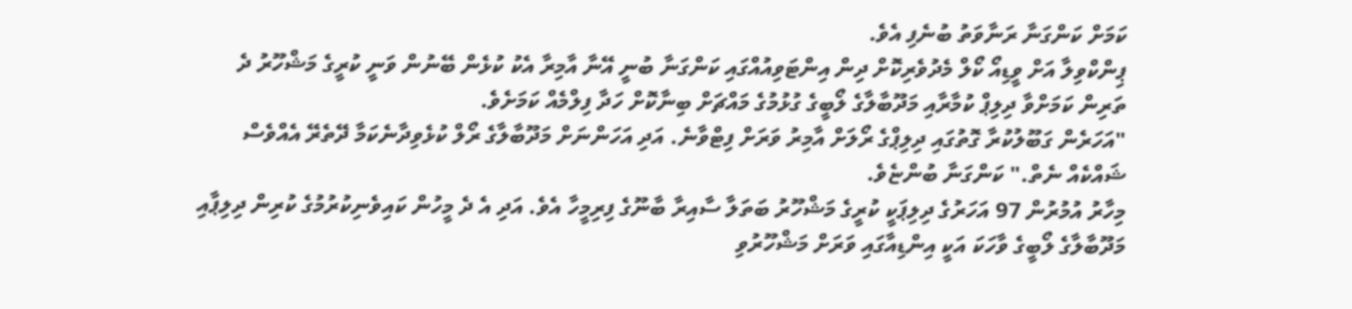ކަމަށް ކަންގަނާ ރަނާވަތު ބުނެފި އެވެ.
ޕިންކްވިލާ އަށް ވީޑިއޯ ކޯލް މެދުވެރިކޮށް ދިން އިންޓަވިއުއްގައި ކަންގަނާ ބުނީ އޭނާ އާމިރާ އެކު ކުޅެން ބޭނުން ވަނީ ކުރީގެ މަޝްހޫރު ދެ ތަރިން ކަމަށްވާ ދިލިޕް ކުމާރާއި މަދޫބާލާގެ ލޯބީގެ ގުޅުމުގެ މައްޗަށް ބިނާކޮށް ހަދާ ފިލްމެއް ކަމަށެވެ.
"އަހަރެން ގަބޫލުކުރާ ގޮތުގައި ދިލިޕްގެ ރޯލަށް އާމިރު ވަރަށް ފިޓްވާނެ. އަދި އަހަންނަށް މަދޫބާލާގެ ރޯލް ކުޅެވިދާނެކަމާ ދޭތެރޭ އެއްވެސް ޝައްކެއް ނެތް." ކަންގަނާ ބުންޏެވެ.
މިހާރު އުމުރުން 97 އަހަރުގެ ދިލިޕަކީ ކުރީގެ މަޝްހޫރު ބަތަލާ ސާއިރާ ބާނޫގެ ފިރިމީހާ އެވެ. އަދި އެ ދެ މީހުން ކައިވެނިކުރުމުގެ ކުރިން ދިލިޕާއި މަދޫބާލާގެ ލޯބީގެ ވާހަކަ އަކީ އިންޑިއާގައި ވަރަށް މަޝްހޫރުވި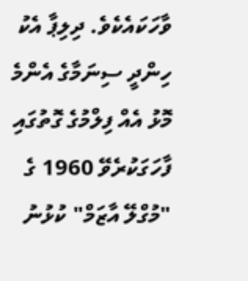ވާހަކައެކެވެ. ދިލިޕާ އެކު ހިންދީ ސިނަމާގެ އެންމެ މޮޅު އެއް ފިލްމުގެ ގޮތުގައި ފާހަގަކުރެވޭ 1960 ގެ "މުގްލޭ އާޒަމް" ކުޅުނު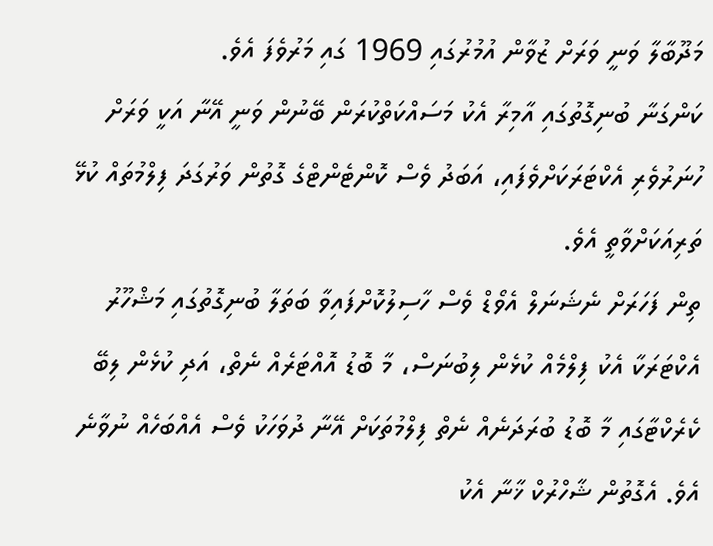މަދޫބާލާ ވަނީ ވަރަށް ޒުވާން އުމުރުގައި 1969 ގައި މަރުވެފަ އެވެ.
ކަންގަނާ ބުނިގޮތުގައި އާމިރާ އެކު މަސައްކަތްކުރަން ބޭނުން ވަނީ އޭނާ އަކީ ވަރަށް ހުނަރުވެރި އެކްޓަރަކަށްވެފައި، އަބަދު ވެސް ކޮންޓެންޓްގެ ގޮތުން ވަރުގަދަ ފިލްމުތައް ކުޅޭ ތަރިއަކަށްވާތީ އެވެ.
ތިން ފަހަރަށް ނެޝަނަލް އެވޯޑް ވެސް ހާސިލުކޮށްފައިވާ ބަތަލާ ބުނިގޮތުގައި މަޝްހޫރު އެކްޓަރަކާ އެކު ފިލްމެއް ކުޅެން ލިބުނަސް، މާ ބޮޑު އޮއްޓަރެއް ނެތް، އަދި ކުޅެން ލިބޭ ކެރެކްޓާގައި މާ ބޮޑު ބުރަދަނެއް ނެތް ފިލްމުތަކަށް އޭނާ ދުވަހަކު ވެސް އެއްބަހެއް ނުވާނެ އެވެ. އެގޮތުން ޝާހްރުކް ޚާނާ އެކު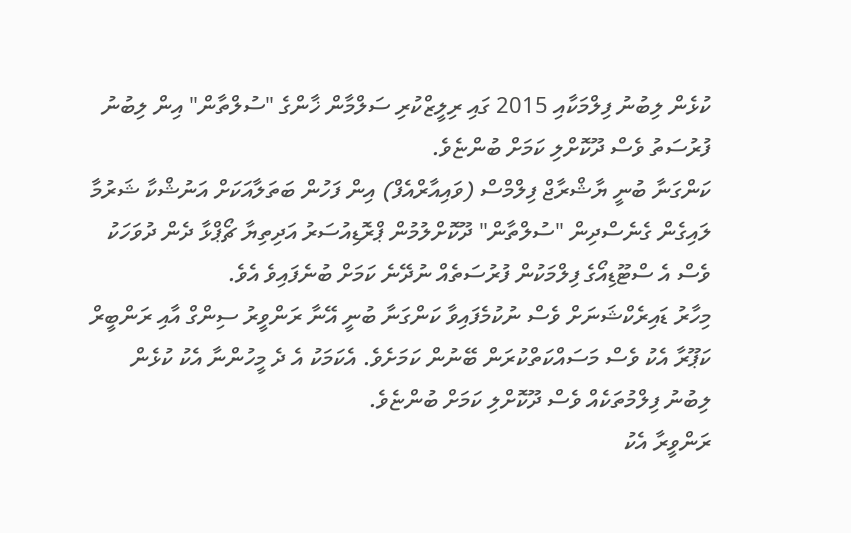ކުޅެން ލިބުނު ފިލްމަކާއި 2015 ގައި ރިލީޒްކުރި ސަލްމާން ޚާންގެ "ސުލްތާން" އިން ލިބުނު ފުރުސަތު ވެސް ދޫކޮށްލި ކަމަށް ބުންޏެވެ.
ކަންގަނާ ބުނީ ޔާޝްރާޖް ފިލްމްސް (ވައިއާރްއެފް) އިން ފަހުން ބަތަލާއަކަށް އަނުޝްކާ ޝަރުމާ ލައިގެން ގެނެސްދިން "ސުލްތާން" ދޫކޮށްލުމުން ޕްރޮޑިއުސަރު އަދިތިޔާ ޗޯޕްޅާ ދެން ދުވަހަކު ވެސް އެ ސްޓޫޑިއޯގެ ފިލްމަކުން ފުރުސަތެއް ނުދޭނެ ކަމަށް ބުނެފައިވެ އެވެ.
މިހާރު ޑައިރެކްޝަނަށް ވެސް ނުކުމެފައިވާ ކަންގަނާ ބުނީ އޭނާ ރަންވީރު ސިންގް އާއި ރަންބީރް ކަޕޫރާ އެކު ވެސް މަސައްކަތްކުރަން ބޭނުން ކަމަށެވެ. އެކަމަކު އެ ދެ މީހުންނާ އެކު ކުޅެން ލިބުނު ފިލްމުތަކެއް ވެސް ދޫކޮށްލި ކަމަށް ބުންޏެވެ.
ރަންވީރާ އެކު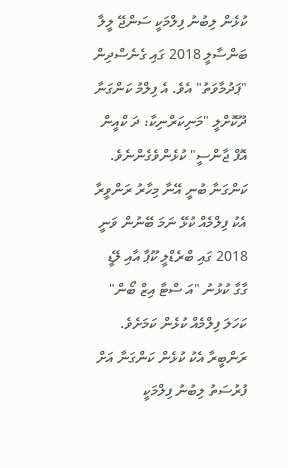ކުޅެން ލިބުނު ފިލްމަކީ ސަންޖޭ ލީލާ ބަންސާލީ 2018 ގައި ގެނެސްދިން "ޕަދުމާވަތު" އެވެ. އެ ފިލްމު ކަންގަނާ ދޫކޮށްލީ "މަނިކަރްނިކާ: ދަ ކްއީން އޮފް ޖާންސީ" ކުޅެންވެގެންނެވެ.
ކަންގަނާ ބުނީ އޭނާ މިހާރު ރަންވީރާ އެކު ފިލްމެއް ކުޅޭ ނަމަ ބޭނުން ވަނީ 2018 ގައި ބްރެޑްލީ ކޫޕާ އާއި ލޭޑީ ގާގާ ކުޅުނު "އަ ސްޓާ އިޒް ބޯން" ކަހަލަ ފިލްމެއް ކުޅެން ކަމަށެވެ.
ރަންބީރާ އެކު ކުޅެން ކަންގަނާ އަށް ފުރުސަތު ލިބުނު ފިލްމަކީ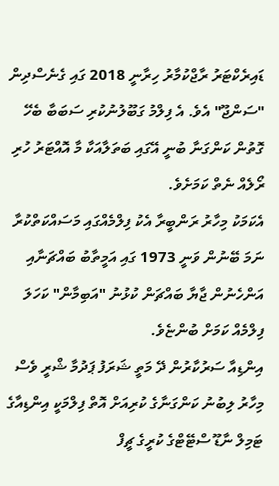ޑައިރެކްޓަރު ރާޖްކުމާރު ހިރާނީ 2018 ގައި ގެނެސްދިން "ސަންޖޫ" އެވެ. އެ ފިލްމު ގަބޫލުނުކުރި ސަބަބާ ބެހޭ ގޮތުން ކަންގަނާ ބުނީ އޭގައި ބަތަލާއަކާ މާ އޮއްޓަރު ހުރި ރޯލެއް ނެތް ކަމަށެވެ.
އެކަމަކު މިހާރު ރަންބީރާ އެކު ފިލްމެއްގައި މަސައްކަތްކުރާ ނަމަ ބޭނުން ވަނީ 1973 ގައި އަމީތާބު ބައްޗަނާއި އަންހެނުން ޖާޔާ ބައްޗަން ކުޅުނު "އަބިމާން" ކަހަލަ ފިލްމެއް ކަމަށް ބުންޏެވެ.
އިންޑިއާ ސަރުކާރުން ދޭ މަތީ ޝަރަފު ޕަދުމާ ޝްރީ ވެސް މިހާރު ލިބުނު ކަންގަނާގެ ކުރިއަށް އޮތް ފިލްމަކީ އިންޑިއާގެ ޓަމިލް ނާޑޫ ސްޓޭޓްގެ ކުރީގެ ޗީފް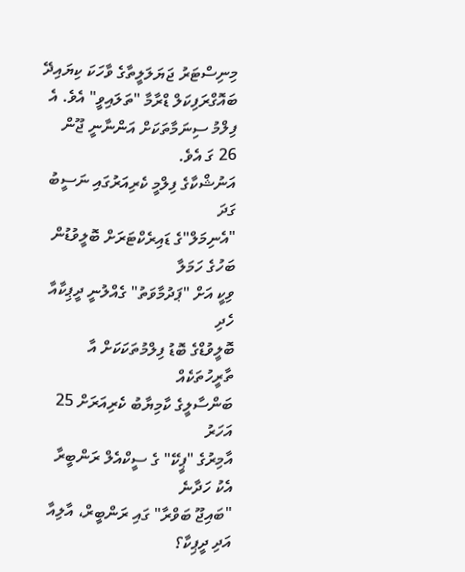މިނިސްޓަރު ޖަޔަލަލީތާގެ ވާހަކަ ކިޔައިދޭ ބައޮގްރަފިކަލް ޑްރާމާ "ތަލައިވީ" އެވެ. އެ ފިލްމު ސިނަމާތަކަށް އަންނާނީ ޖޫން 26 ގަ އެވެ.
އަނުޝްކާގެ ފިލްމީ ކެރިއަރުގައި ނަސީބު ގަދަ
"އެނިމަލް"ގެ ޑައިރެކްޓަރަށް ބޮލީވުޑުން ބަހުގެ ހަމަލާ
ވިކީ އަށް "ޕަދުމާވަތު" ގެއްލުނީ ދީޕިކާއާ ހެދި
ބޮލީވުޑްގެ ބޮޑު ފިލްމުތަކަކަށް އާ ތާރީހުތަކެއް
ބަންސާލީގެ ކާމިޔާބު ކެރިއަރަށް 25 އަހަރު
އާމިރުގެ "ޕީކޭ" ގެ ސީކްއެލް ރަންބީރާ އެކު ހަދާނެ
"ބައިޖޫ ބަވްރާ" ގައި ރަންބީރް، އާލިއާ އަދި ދީޕިކާ؟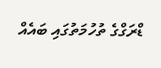ޑްރަގްގެ ތުހުމަތުގައި ބައެއް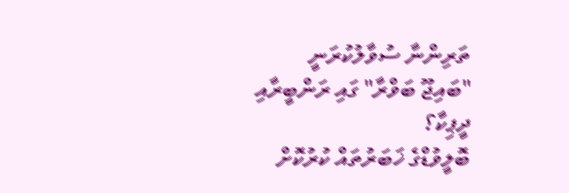ތަރިންނާ ސުވާލުކުރަނީ
"ބައިޖޫ ބަވްރާ" ގައި ރަންބީރާއި ދީޕިކާ؟
ބޮލީވުޑްގެ ޚަބަރުތައް ކުރުކޮށް